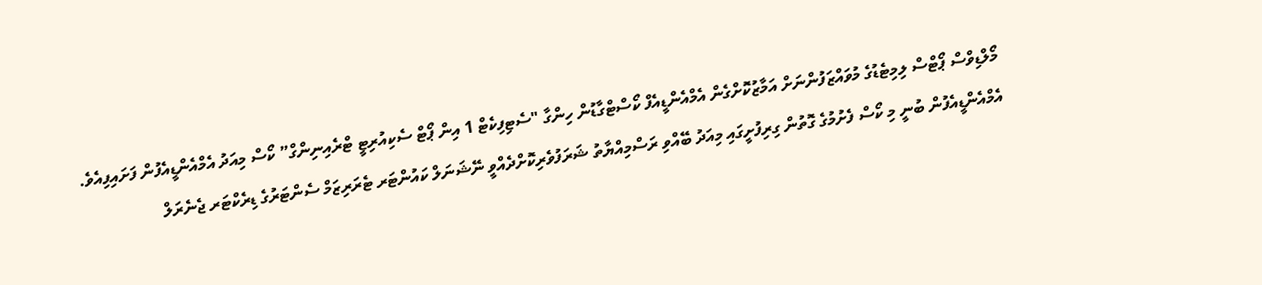މޯލްޑިވްސް ޕޯޓްސް ލިމިޓެޑުގެ މުވައްޒަފުންނަށް އަމާޒުކޮށްގެން އެމްއެންޑީއެފް ކޯސްޓްގާޑުން ހިންގާ "ސެޓިފިކެޓް 1 އިން ޕޯޓް ސެކިއުރިޓީ ޓްރެއިނިންގް” ކޯސް މިއަދު އެމްއެންޑީއެފުން ފަށައިފިއެވެ.
އެމްއެންޑީއެފުން ބުނީ މި ކޯސް ފެށުމުގެ ގޮތުން ގިރިފުށީގައި މިއަދު ބޭއްވި ރަސްމިއްޔާތު ޝަރަފުވެރިކޮށްދެއްވީ ނޭޝަނަލް ކައުންޓަރ ޓެރަރިޒަމް ސެންޓަރުގެ ޑިރެކްޓަރ ޖެނެރަލް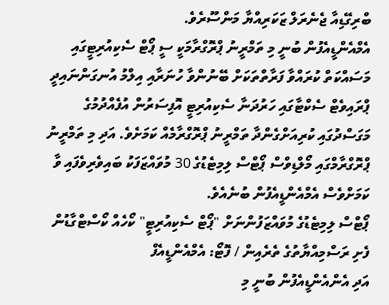ބްރިގޭޑިއާ ޖެނެރަލް ޒަކަރިއްޔާ މަންސޫރެވެ.
އެމްއެންޑީއެފުން ބުނީ މި ތަމްރީނު ޕްރޮގްރާމަކީ ސީ ޕޯޓް ސެކިއުރިޓީގައި މަސައްކަތް ކުރައްވާ ފަރާތްތަކަށް ބޭނުންވާ ހުނަރާއި އިލްމު އުނގަންނައިދީ ޕްރައިވެޓް ސެކްޓާގައި ހަރުދަނާ ސެކިއުރިޓީ އޮފިސަރުން އުފެއްދުމުގެ މަގަސްދުގައި ކުރިއަށްގެންދާ ތަމްރީނު ޕްރޮގްރާމެއް ކަމަށެވެ. އަދި މި ތަމްރީނު ޕްރޮގްރާމްގައި މޯލްޑިވްސް ޕޯޓްސް ލިމިޓެޑުގެ 30 މުވައްޒަފަކު ބައިވެރިވެފައި ވާ ކަމަށްވެސް އެމްއެންޑީއެފުން ބުނެއެވެ.
ޕޯޓްސް ލިމިޓެޑުގެ މުވައްޒަފުންނަށް "ޕޯޓް ސެކިއުރިޓީ" ކޯހެއް ކޯސްޓްގާޑުން ފެށި ރަސްމިއްޔާތުގެ ތެރެއިން / ފޮޓޯ: އެމްއެންޑީއެފް
އަދި އެންއެންޑީއެފުން ބުނީ މި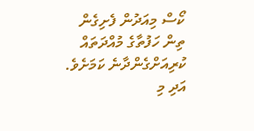ކޯސް މިއަދުން ފެށިގެން ތިން ހަފުތާގެ މުއްދަތައް ކުރިއަށްގެންދާނެ ކަމަށެވެ. އަދި މި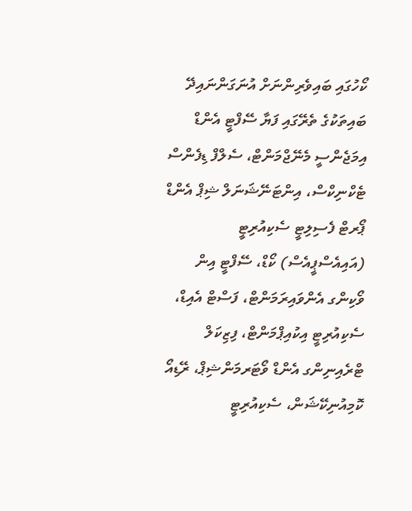ކޯހުގައި ބައިވެރިންނަށް އުނަގަންނައިދޭ ބައިތަކުގެ ތެރޭގައި ފަޔާ ސޭފްޓީ އެންޑް އިމަޖެންސީ މެނޭޖްމަންޓް، ސެލްފް ޑިފެންސް ޓެކްނިކްސް، އިންޓަނޭޝަނަލް ޝިޕް އެންޑް ޕޯރޓް ފެސިލިޓީ ސެކިއުރިޓީ (އައިއެސްޕީއެސް) ކޯޑް، ސޭފްޓީ އިން ވޯކިންގ އެންވައިރަމަންޓް، ފަސްޓް އެއިޑް، ސެކިއުރިޓީ އިކުއިޕްމަންޓް، ފިޒިކަލް ޓްރެއިނިންގ އެންޑް ވޯޓަރމަންޝިޕް، ރޭޑިއޯ ކޮމިއުނިކޭޝަން، ސެކިއުރިޓީ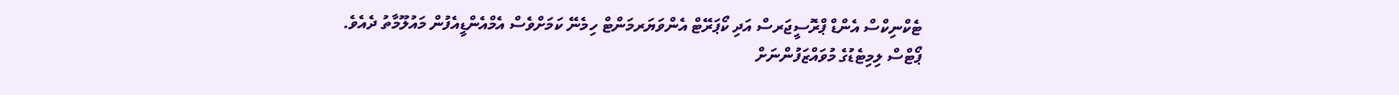ޓެކްނިކްސް އެންޑް ޕްރޮސީޖަރސް އަދި ކޯޕަރޭޓް އެންވަޔަރމަންޓް ހިމެނޭ ކަމަށްވެސް އެމްއެންޑީއެފުން މައުލޫމާތު ދެއެވެ.
ޕޯޓްސް ލިމިޓެޑުގެ މުވައްޒަފުންނަށް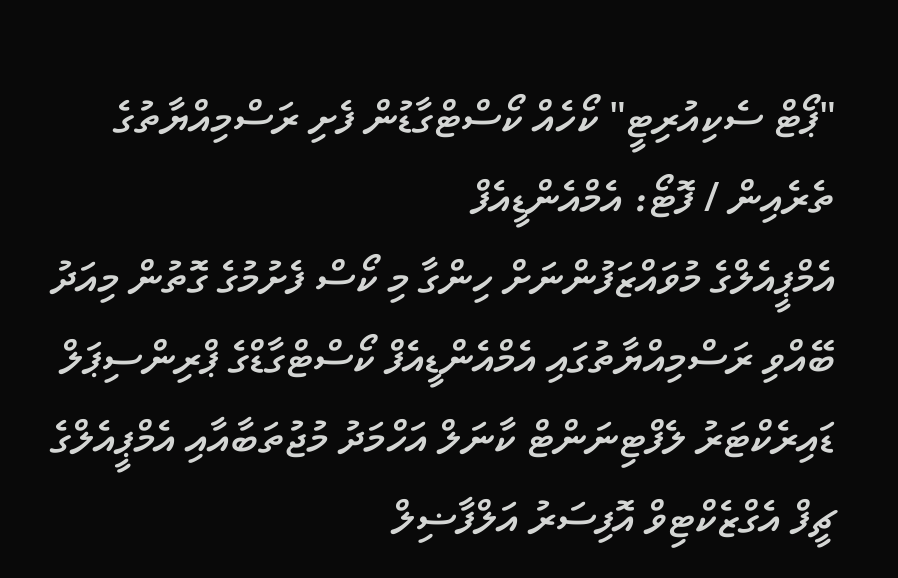"ޕޯޓް ސެކިއުރިޓީ" ކޯހެއް ކޯސްޓްގާޑުން ފެށި ރަސްމިއްޔާތުގެ ތެރެއިން / ފޮޓޯ: އެމްއެންޑީއެފް
އެމްޕީއެލްގެ މުވައްޒަފުންނަށް ހިންގާ މި ކޯސް ފެށުމުގެ ގޮތުން މިއަދު ބޭއްވި ރަސްމިއްޔާތުގައި އެމްއެންޑީއެފް ކޯސްޓްގާޑްގެ ޕްރިންސިޕަލް ޑައިރެކްޓަރު ލެފްޓިނަންޓް ކާނަލް އަހްމަދު މުޖުތަބާއާއި އެމްޕީއެލްގެ ޗީފް އެގްޒެކްޓިވް އޮފިސަރު އަލްފާޟިލް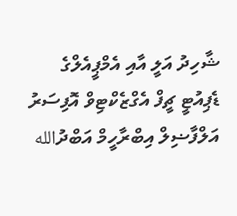ޝާހިދު އަލީ އާއި އެމްޕީއެލްގެ ޑެޕިއުޓީ ޗީފް އެގްޒެކްޓިވް އޮފިސަރު އަލްފާޟިލް އިބްރާހީމް އަބްދުالله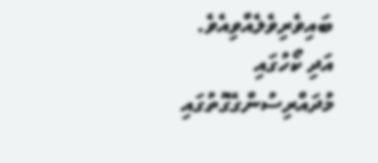ބައިވެރިވެލެއްވިއެވެ. އަދި ކޯހުގައި މުދައްރިސުންގެގޮތުގައި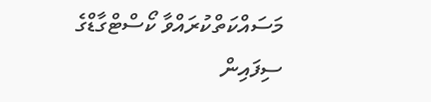މަސައްކަތްކުރައްވާ ކޯސްޓްގާޑްގެ ސިފައިން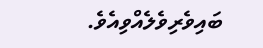ބައިވެރިވެލެއްވިއެވެ.